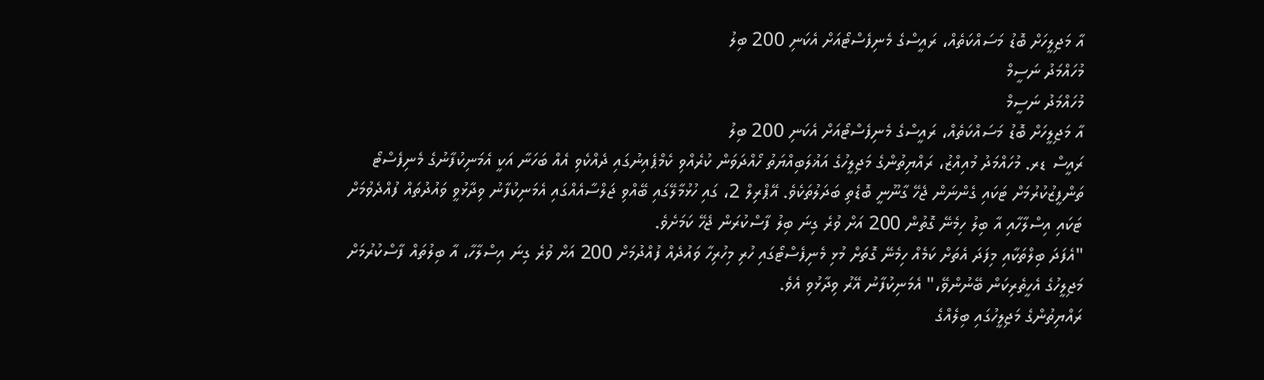އާ މަޖިލީހަށް ބޮޑު މަސައްކަތެއް، ރައީސްގެ މެނިފެސްޓޯއަށް އެކަނި 200 ބިލު
މުހައްމަދު ނަސީމް
މުހައްމަދު ނަސީމް
އާ މަޖިލީހަށް ބޮޑު މަސައްކަތެއް، ރައީސްގެ މެނިފެސްޓޯއަށް އެކަނި 200 ބިލު
ރައީސް ޑރ. މުހައްމަދު މުއިއްޒު، ރައްޔިތުންގެ މަޖިލީހުގެ އަޣުލަބިއްޔަތު ހޯއްދަވަން ކުރެއްވި ކެމްޕެއިނުގައި ދެއްކެވި އެއް ބަހަނާ އަކީ އެމަނިކުފާނުގެ މެނިފެސްޓޯ ތަންފީޒުކުރުމަށް ޓަކައި ގެންނަން ޖެހޭ ގާނޫނީ ބޮޑެތި ބަދަލުތަކެވެ. އޭޕްރިލް 2، ގައި ހުޅުމާލޭގައި ބޭއްވި ޖަލްސާއެއްގައި އެމަނިކުފާނު ވިދާޅުވީ ވައުދުތައް ފުއްދެވުމަށް ޓަކައި އިސްލާހާއި އާ ބިލު ހިމެނޭ ގޮތުން 200 އަށް ވުރެ ގިނަ ބިލު ފާސްކުރަން ޖެހޭ ކަމަށެވެ.
"އެފަދަ ބިލްތަކާއި މިފަދަ އެތަށް ކަމެއް ހިމެނޭ ގޮތަށް މުޅި މެނިފެސްޓޯގައި ހުރި މިހުރިހާ ވައުދެއް ފުއްދުމަށް 200 އަށް ވުރެ ގިނަ އިސްލާހާ، އާ ބިލުތައް ފާސްކުރުމަށް މަޖިލީހުގެ އެހީތެރިކަން ބޭނުންވޭ،" އެމަނިކުފާނު އޭރު ވިދާޅުވި އެވެ.
ރައްޔިތުންގެ މަޖިލީހުގައި ބިލެއްގެ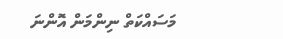މަސައްކަތް ނިންމަން އޮންނަ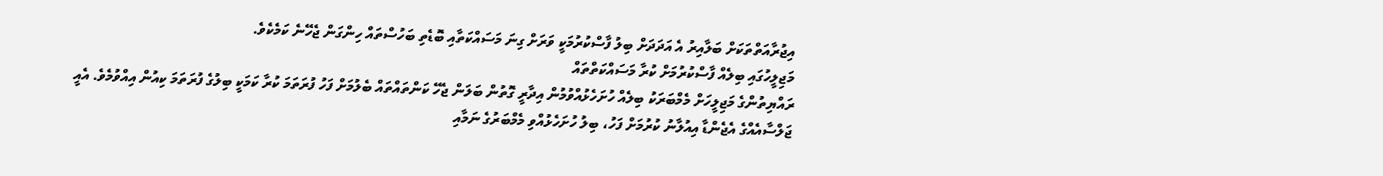އިޖުރާއަތްތަކަށް ބަލާއިރު އެ އަދަދަށް ބިލު ފާސްކުރުމަކީ ވަރަށް ގިނަ މަސައްކަތާއި ބޮޑެތި ބަހުސްތައް ހިންގަން ޖެހޭނެ ކަމެކެވެ.
މަޖިލީހުގައި ބިލެއް ފާސްކުރުމަށް ކުރާ މަސައްކަތްތައް
ރައްޔިތުންގެ މަޖިލީހަށް މެމްބަރަކު ބިލެއް ހުށަހެޅުއްވުމުން އިދާރީ ގޮތުން ބަލަން ޖެހޭ ކަންތައްތައް ބެލުމަށް ފަހު ފުރަތަމަ ކުރާ ކަމަކީ ބިލުގެ ފުރަތަމަ ކިއުން އިއްވުމެވެ. އެއީ ޖަލްސާއެއްގެ އެޖެންޑާ އިއުލާނު ކުރުމަށް ފަހު، ބިލު ހުށަހެޅުއްވި މެމްބަރުގެ ނަމާއި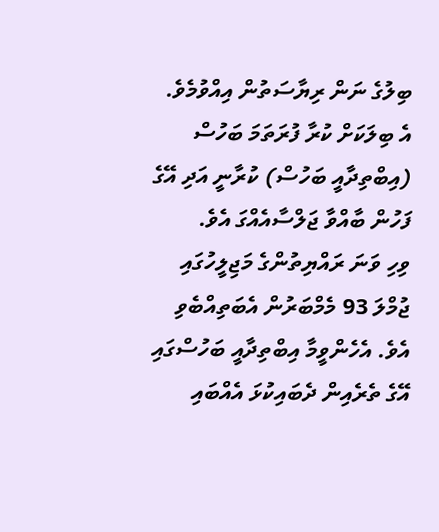ބިލުގެ ނަން ރިޔާސަތުން އިއްވުމެވެ. އެ ބިލަކަށް ކުރާ ފުރަތަމަ ބަހުސް (އިބްތިދާއީ ބަހުސް) ކުރާނީ އަދި އޭގެ ފަހުން ބާއްވާ ޖަލްސާއެއްގަ އެވެ.
ވިހި ވަނަ ރައްޔިތުންގެ މަޖިލީހުގައި ޖުމްލަ 93 މެމްބަރުން އެބަތިއްބެވި އެވެ. އެހެންވީމާ އިބްތިދާއީ ބަހުސްގައި އޭގެ ތެރެއިން ދެބައިކުޅަ އެއްބައި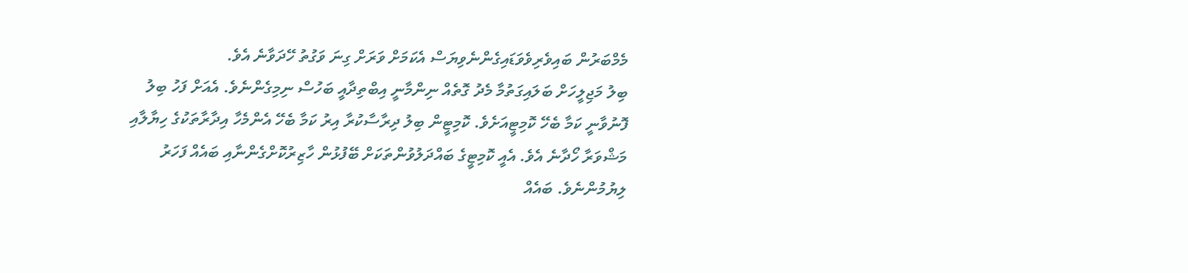މެމްބަރުން ބައިވެރިވެވަޑައިގެންނެވިޔަސް އެކަމަށް ވަރަށް ގިނަ ވަގުތު ހޭދަވާނެ އެވެ.
ބިލު މަޖިލީހަށް ބަލައިގަތުމާ މެދު ގޮތެއް ނިންމާނީ އިބްތިދާއީ ބަހުސް ނިމިގެންނެވެ. އެއަށް ފަހު ބިލު ފޮނުވާނީ ކަމާ ބެހޭ ކޮމިޓީއަށެވެ. ކޮމިޓީން ބިލު ދިރާސާކުރާ އިރު ކަމާ ބެހޭ އެންމެހާ އިދާރާތަކުގެ ހިޔާލާއި މަޝްވަރާ ހޯދާނެ އެވެ. އެއީ ކޮމިޓީގެ ބައްދަލުވުންތަކަށް ބޭފުޅުން ހާޒިރުކޮށްގެންނާއި ބައެއް ފަހަރު ލިޔުމުންނެވެ. ބައެއް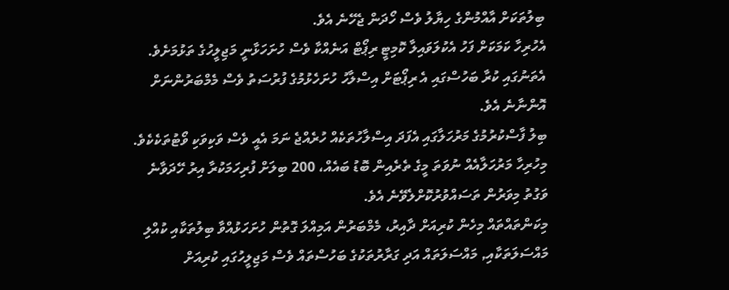ބިލުތަކަށް އާއްމުންގެ ހިޔާލު ވެސް ހޯދަން ޖެހޭނެ އެވެ.
އެހުރިހާ ކަމަކަށް ފަހު އެކުލަވައިލާ ކޮމިޓީ ރިޕޯޓް އަނެއްކާ ވެސް ހުށަހަޅާނީ މަޖިލީހުގެ ތަޅުމަށެވެ. އެތަނުގައި ކުރާ ބަހުސްގައި އެ ރިޕޯޓަށް އިސްލާހު ހުށަހެޅުމުގެ ފުރުސަތު ވެސް މެމްބަރުންނަށް އޮންނާނެ އެވެ.
ބިލު ފާސްކުރުމުގެ މަރުހަލާގައި އެފަދަ އިސްލާހުތަކެއް ހުރެއްޖެ ނަމަ އެއީ ވެސް ވަކިވަކި ވޯޓުތަކެކެވެ. މިހުރިހާ މަރުހަލާއެއް ނުވަތަ މީގެ ތެރެއިން ބޮޑު ބައެއް، 200 ބިލަށް ފުރިހަމަކުރާ އިރު ހޭދަވާނެ ވަގުތު މިވަރުން ތަސައްވުރުކޮށްލެވޭނެ އެވެ.
މިކަންތައްތައް މިހެން ކުރިއަށް ދާއިރު، މެމްބަރުން އަމިއްލަ ގޮތުން ހުށަހަޅުއްވާ ބިލުތަކާއި ކުއްލި މައްސަލަތަކާއި, މައްސަލަތައް އަދި ގަރާރުތަކުގެ ބަހުސްތައް ވެސް މަޖިލީހުގައި ކުރިއަށް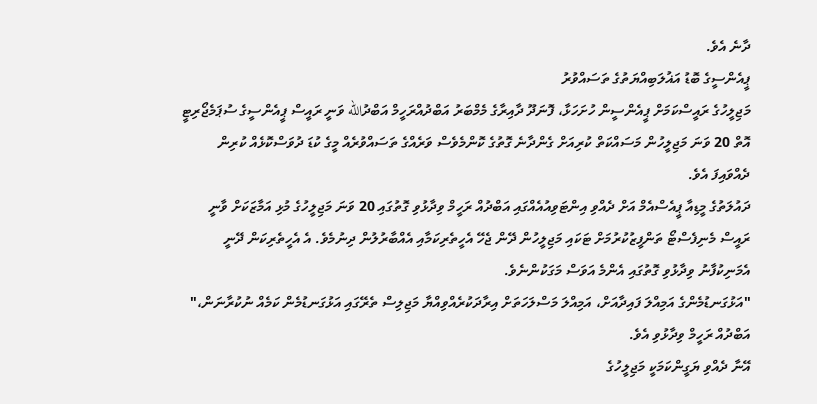ދާނެ އެވެ.
ޕީއެންސީގެ ބޮޑު އަޣުލަބިއްޔަތުގެ ތަސައްވުރު
މަޖިލީހުގެ ރައީސްކަމަށް ޕީއެންސީން ހުށަހަޅާ، ފޮނަދޫ ދާއިރާގެ މެމްބަރު އަބްދުއްރަހީމް އަބްދުالله ވަނީ ރައީސް ޕީއެންސީގެ ސުޕަމެޖޯރިޓީ އޮތް 20 ވަނަ މަޖިލީހުން މަސައްކަތް ކުރިއަށް ގެންދާނެ ގޮތުގެ ކޮންމެވެސް ވަރެއްގެ ތަސައްވުރެއް މީގެ ކުޑަ ދުވަސްކޮޅެއް ކުރިން ދެއްވައިފަ އެވެ.
ދައުލަތުގެ މީޑިއާ ޕީއެސްއެމް އަށް ދެއްވި އިންޓަވިއުއެއްގައި އަބްދުއް ރަހީމް ވިދާޅުވި ގޮތުގައި 20 ވަނަ މަޖިލީހުގެ މުޅި އަމާޒަކަށް ވާނީ ރައީސް މެނިފެސްޓޯ ތަންފީޒުކުރުމަށް ޓަކައި މަޖިލީހުން ދޭން ޖެހޭ އެހީތެރިކަމާއި އެއްބާރުލުން ދިނުމެވެ. އެ އެހީތެރިކަން ދޭނީ އެމަނިކުފާނު ވިދާޅުވި ގޮތުގައި އެންމެ އަވަސް މަގަކުންނެވެ.
"އަޅުގަނޑުމެންގެ އަމިއްލަ ފައިދާއަށް، އަމިއްލަ މަސްލަހަތަށް އިރާދަކުރެއްވިއްޔާ މަޖިލިސް ތެރޭގައި އަޅުގަނޑުމެން ކަމެއް ނުކުރާނަން،" އަބްދުއް ރަހީމް ވިދާޅުވި އެވެ.
އޭނާ ދެއްވި ޔަގީންކަމަކީ މަޖިލީހުގެ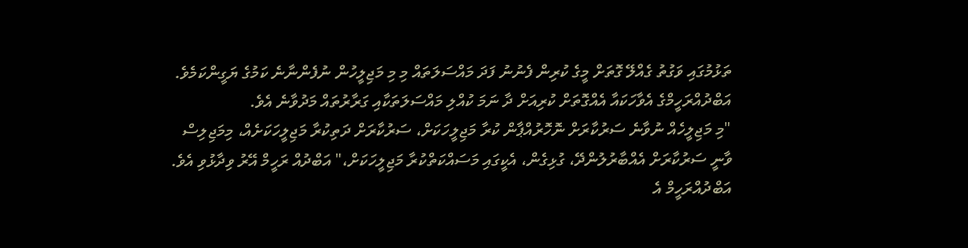ތަޅުމުގައި ވަގުތު ގެއްލޭ ގޮތަށް މީގެ ކުރިން ފެނުނު ފަދަ މައްސަލަތައް މި މި މަޖިލީހުން ނުފެންނާނެ ކަމުގެ ޔަގީންކަމެވެ.
އަބްދުއްރަހީމްގެ އެވާހަކައާ އެއްގޮތަށް ކުރިއަށް ދާ ނަމަ ކުއްލި މައްސަލަތަކާއި ގަރާރުތައް މަދުވާނެ އެވެ.
"މި މަޖިލީހެއް ނުވާނެ ސަރުކާރަށް ނޮހޮރުއްޕާން ކުރާ މަޖިލީހަކަށް، ސަރުކާރަށް ދަތިކުރާ މަޖިލީހަކަށެއް، މިމަޖިލިސް ވާނީ ސަރުކާރަށް އެއްބާރުލުންދޭ، ގުޅިގެން، އެކީގައި މަސައްކަތްކުރާ މަޖިލީހަކަށް،" އަބްދުއް ރަހީމް އޭރު ވިދާޅުވި އެވެ.
އަބްދުއްރަހީމް އެ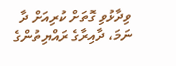ވިދާޅުވި ގޮތަށް ކުރިއަށް ދާ ނަމަ، ދާއިރާގެ ރައްޔިތުންގެ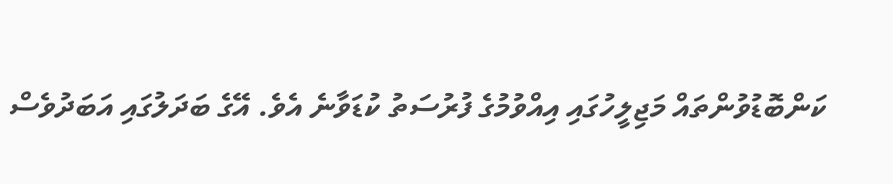ކަންބޮޑުވުންތައް މަޖިލީހުގައި އިއްވުމުގެ ފުރުސަތު ކުޑަވާނެ އެވެ. އޭގެ ބަދަލުގައި އަބަދުވެސް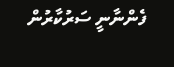ފެންނާނީ ސަރުކާރުން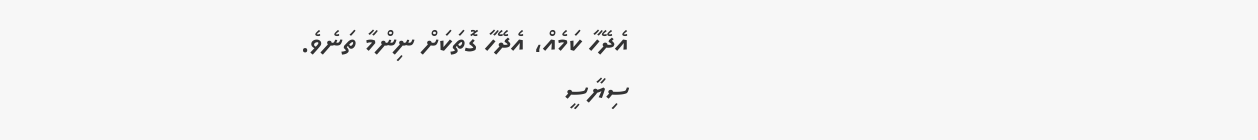އެދޭހާ ކަމެއް، އެދޭހާ ގޮތަކަށް ނިންމާ ތަނެވެ.
ސިޔާސީ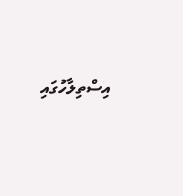އިސްތިލާހުގައި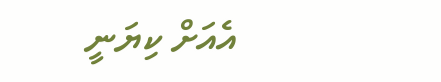އެއަށް ކިޔަނީ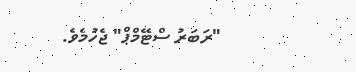"ރަބަރު ސްޓޭމްޕް" ޖެހުމެވެ.